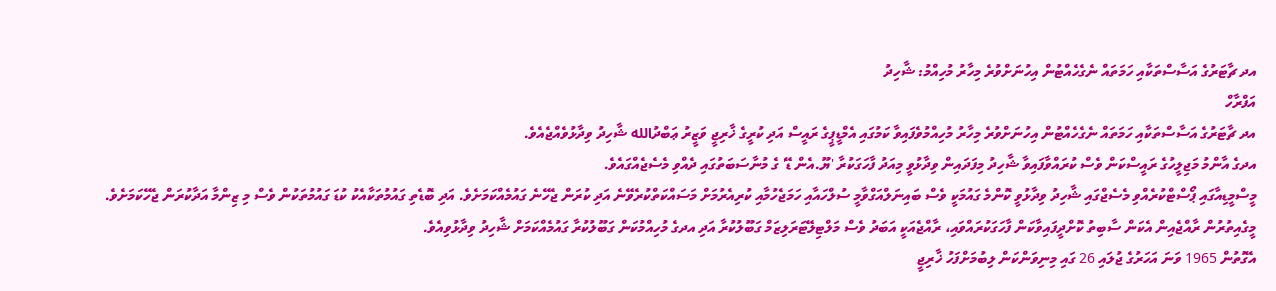އދ ޗާޓަރުގެ އަސާސްތަކާއި ހަމަތައް ނެގެހެއްޓުން އިހުނަށްވުރެ މިހާރު މުހިއްމު: ޝާހިދު
އަފްރާހް
އދ ޗާޓަރުގެ އަސާސްތަކާއި ހަމަތައް ނެގެހެއްޓުން އިހުނަށްވުރެ މިހާރު މުހިއްމުވެފައިވާ ކަމުގައި އެމްޑީޕީގެ ރައީސް އަދި ކުރީގެ ޚާރިޖީ ވަޒީރު ޢަބްދުالله ޝާހިދު ވިދާޅުވެއްޖެއެވެ.
އދގެ އާންމު މަޖިލީހުގެ ރައީސްކަން ވެސް ކުރައްވާފައިވާ ޝާހިދު މިފަދައިން ވިދާޅުވީ މިއަދު ފާހަގަކުރާ 'ޔޫ.އެން ޑޭ' ގެ މުނާސަބަތުގައި ދެއްވި މެސެޖެއްގައެވެ.
މީސްމީޑިއާގައި ޕޯސްޓްކުރެއްވި މެސެޖްގައި ޝާހިދު ވިދާޅުވީ ކޮންމެ ގައުމަކީ ވެސް ބައިނަލްއަގްވާމީ ސުލްހައާއި ހަމަޖެހުމާއި ކުރިއެރުމަށް މަސައްކަތްކުރެވޭނެ އަދި ކުރަން ޖެހޭނެ ގައުމެއްކަމަށެވެ. އަދި ބޮޑެތި ގައުމުތަކާއެކު ކުޑަ ގައުމުތަކުން ވެސް މި ޒިންމާ އަދާކުރަން ޖެހޭކަމަށެވެ.
މީގެއިތުރުން ރާއްޖެއިން އެކަން ސާބިތު ކޮށްދީފައިވާކަން ފާހަގަކުރައްވައި، ރާއްޖެއަކީ އަބަދު ވެސް މަލްޓިލޭޓަރަލިޒަމް ގަބޫލުކުރާ އަދި އދގެ މުހިއްމުކަން ގަބޫލުކުރާ ގައުމެއްކަމަށް ޝާހިދު ވިދާޅުވިއެވެ.
އެގޮތުން 1965 ވަނަ އަހަރުގެ ޖުލައި 26 ގައި މިނިވަންކަން ލިބުމަށްފަހު ޚާރިޖީ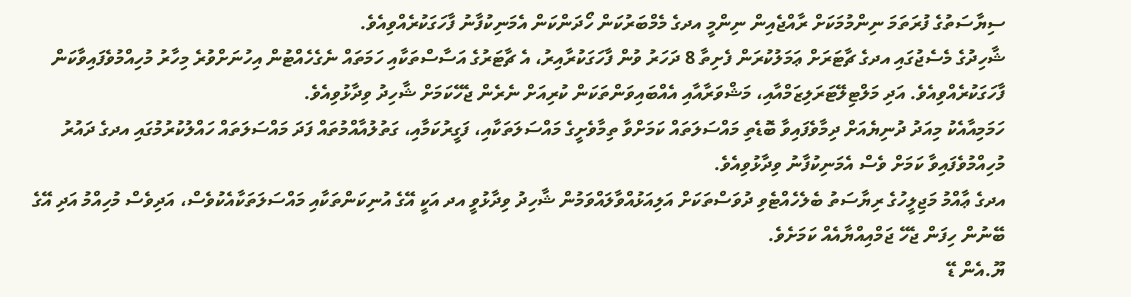ސިޔާސަތުގެ ފުރަތަމަ ނިންމުމަކަށް ރާއްޖެއިން ނިންމީ އދގެ މެމްބަރުކަން ހޯދަންކަން އެމަނިކުފާނު ފާހަގަކުރެއްވިއެވެ.
ޝާހިދުގެ މެސެޖުގައި އދގެ ޗާޓަރަށް ޢަމަލުކުރަން ފެށިތާ 8 ދަހަރު ވުން ފާހަގަކުރާއިރު، އެ ޗާޓަރުގެ އަސާސްތަކާއި ހަމަތައް ނެގެހެއްޓުން އިހުނަށްވުރެ މިހާރު މުހިއްމުވެފައިވާކަން ފާހަގަކުރެއްވިއެވެ. އަދި މަލްޓިލޭޓަރަލިޒަމްއާއި، މަޝްވަރާއާއި އެއްބައިވަންތަކަން ކުރިއަށް ނެރެން ޖެހޭކަމަށް ޝާހިދު ވިދާޅުވިއެވެ.
ހަމަމިއާއެކު މިއަދު ދުނިޔެއަށް ދިމާވެފައިވާ ބޮޑެތި މައްސަލަތައް ކަމަށްވާ ތިމާވެށީގެ މައްސަލަތަކާއި، ފަގީރުކަމާއި، ގަތުލުއާއްމުތައް ފަދަ މައްސަލަތައް ހައްލުކުރުމުގައި އދގެ ދައުރު މުހިއްމުވެފައިވާ ކަމަށް ވެސް އެމަނިކުފާނު ވިދާޅުވިއެވެ.
އދގެ ޢާއްމު މަޖިލީހުގެ ރިޔާސަތު ބެލެހެއްޓެވި ދުވަސްތަކަށް އަލިއަޅުއްވާލައްވަމުން ޝާހިދު ވިދާޅުވީ އދ އަކީ އޭގެ އުނިކަންތަކާއި މައްސަލަތަކާއެކުވެސް، އަދިވެސް މުހިއްމު އަދި އޭގެ ބޭނުން ހިފަން ޖެހޭ ޖަމްއިއްޔާއެއް ކަމަށެވެ.
ޔޫ.އެން ޑޭ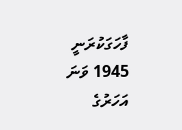ފާހަގަކުރަނީ 1945 ވަނަ އަހަރުގެ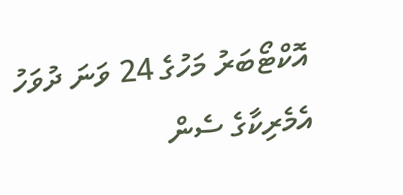އޮކްޓޯބަރު މަހުގެ 24 ވަނަ ދުވަހު އެމެރިކާގެ ސެން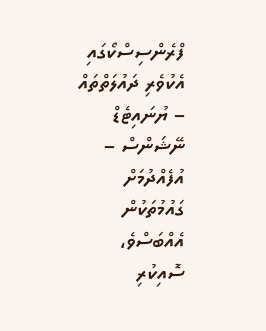ފްރެންސިސްކޯގައި އެކުވެރި ދައުލަތްތައް – ޔުނައިޓެޑް ނޭޝަންސް – އުފެއްދުމަށް ގައުމުތަކުން އެއްބަސްވެ، ސޮއިކުރި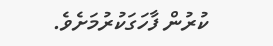ކުރުން ފާހަގަކުރުމަށެވެ.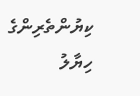ކިޔުންތެރިންގެ ހިޔާލު